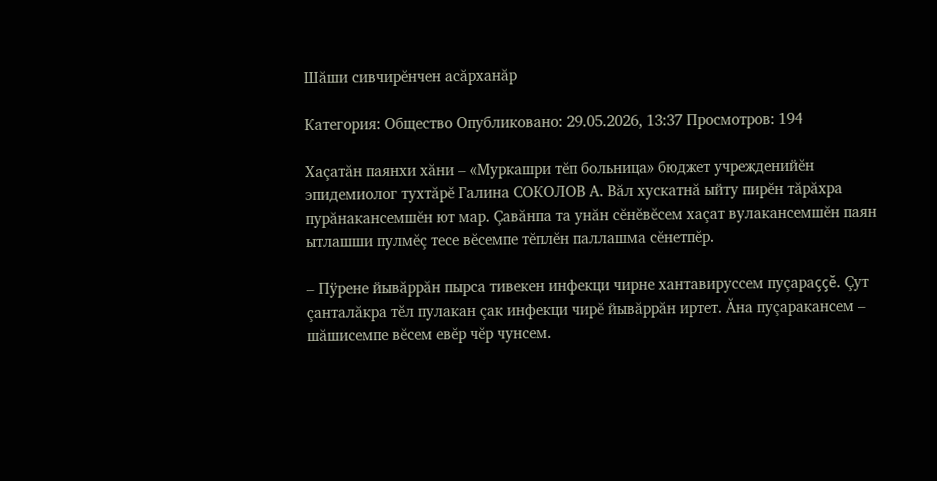Шăши сивчирĕнчен асăрханăр

Категория: Общество Опубликовано: 29.05.2026, 13:37 Просмотров: 194

Хаçатăн паянхи хăни – «Муркашри тĕп больница» бюджет учрежденийĕн эпидемиолог тухтăрĕ Галина СОКОЛОВ А. Вăл хускатнă ыйту пирĕн тăрăхра пурăнакансемшĕн ют мар. Çавăнпа та унăн сĕнĕвĕсем хаçат вулакансемшĕн паян ытлашши пулмĕç тесе вĕсемпе тĕплĕн паллашма сĕнетпĕр.

– Пÿрене йывăррăн пырса тивекен инфекци чирне хантавируссем пуçараççĕ. Çут çанталăкра тĕл пулакан çак инфекци чирĕ йывăррăн иртет. Ăна пуçаракансем – шăшисемпе вĕсем евĕр чĕр чунсем.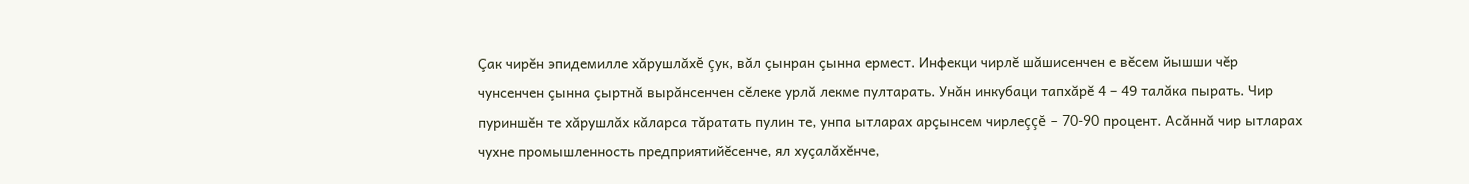Çак чирĕн эпидемилле хăрушлăхĕ çук, вăл çынран çынна ермест. Инфекци чирлĕ шăшисенчен е вĕсем йышши чĕр чунсенчен çынна çыртнă вырăнсенчен сĕлеке урлă лекме пултарать. Унăн инкубаци тапхăрĕ 4 – 49 талăка пырать. Чир пуриншĕн те хăрушлăх кăларса тăратать пулин те, унпа ытларах арçынсем чирлеççĕ – 70-90 процент. Асăннă чир ытларах чухне промышленность предприятийĕсенче, ял хуçалăхĕнче,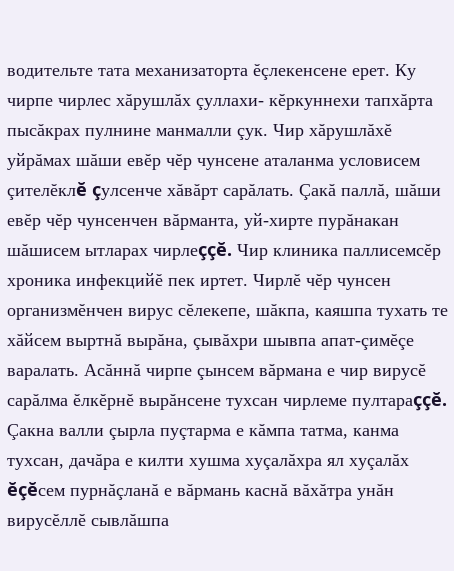водительте тата механизаторта ĕçлекенсене ерет. Ку чирпе чирлес хăрушлăх çуллахи- кĕркуннехи тапхăрта пысăкрах пулнине манмалли çук. Чир хăрушлăхĕ уйрăмах шăши евĕр чĕр чунсене аталанма условисем çителĕклĕ çулсенче хăвăрт сарăлать. Çакă паллă, шăши евĕр чĕр чунсенчен вăрманта, уй-хирте пурăнакан шăшисем ытларах чирлеççĕ. Чир клиника паллисемсĕр хроника инфекцийĕ пек иртет. Чирлĕ чĕр чунсен организмĕнчен вирус сĕлекепе, шăкпа, каяшпа тухать те хăйсем выртнă вырăна, çывăхри шывпа апат-çимĕçе варалать. Асăннă чирпе çынсем вăрмана е чир вирусĕ сарăлма ĕлкĕрнĕ вырăнсене тухсан чирлеме пултараççĕ. Çакна валли çырла пуçтарма е кăмпа татма, канма тухсан, дачăра е килти хушма хуçалăхра ял хуçалăх ĕçĕсем пурнăçланă е вăрмань каснă вăхăтра унăн вирусĕллĕ сывлăшпа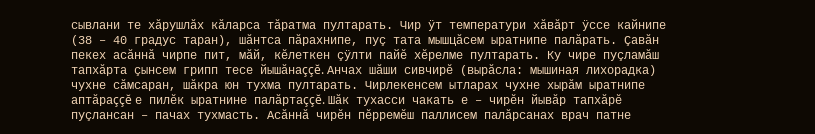сывлани те хăрушлăх кăларса тăратма пултарать. Чир ÿт температури хăвăрт ÿссе кайнипе (38 – 40 градус таран), шăнтса пăрахнипе, пуç тата мышцăсем ыратнипе палăрать. Çавăн пекех асăннă чирпе пит, мăй, кĕлеткен çÿлти пайĕ хĕрелме пултарать. Ку чире пуçламăш тапхăрта çынсем грипп тесе йышăнаççĕ. Анчах шăши сивчирĕ (вырăсла: мышиная лихорадка) чухне сăмсаран, шăкра юн тухма пултарать. Чирлекенсем ытларах чухне хырăм ыратнипе аптăраççĕ е пилĕк ыратнине палăртаççĕ. Шăк тухасси чакать е – чирĕн йывăр тапхăрĕ пуçлансан – пачах тухмасть. Асăннă чирĕн пĕрремĕш паллисем палăрсанах врач патне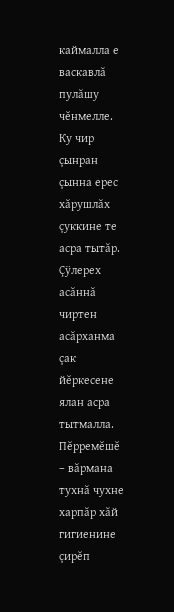каймалла е васкавлă пулăшу чĕнмелле. Ку чир çынран çынна ерес хăрушлăх çуккине те асра тытăр. Çÿлерех асăннă чиртен асăрханма çак йĕркесене ялан асра тытмалла. Пĕрремĕшĕ – вăрмана тухнă чухне харпăр хăй гигиенине çирĕп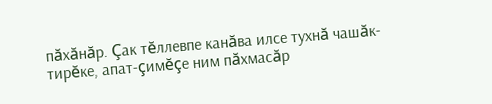пăхăнăр. Çак тĕллевпе канăва илсе тухнă чашăк- тирĕке, апат-çимĕçе ним пăхмасăр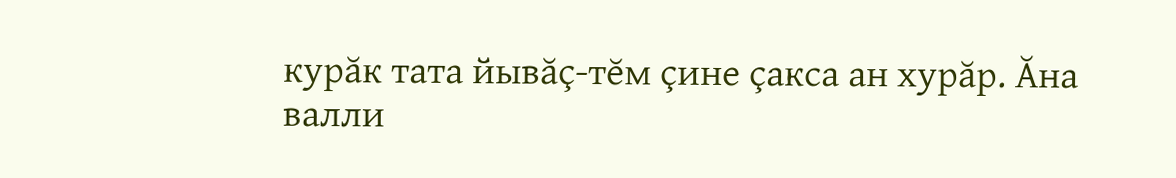курăк тата йывăç-тĕм çине çакса ан хурăр. Ăна валли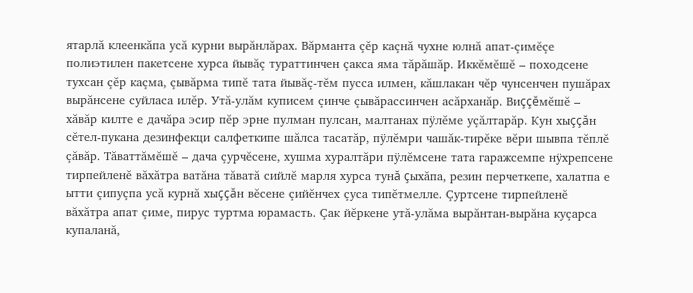ятарлă клеенкăпа усă курни вырăнлăрах. Вăрманта çĕр каçнă чухне юлнă апат-çимĕçе полиэтилен пакетсене хурса йывăç тураттинчен çакса яма тăрăшăр. Иккĕмĕшĕ – походсене тухсан çĕр каçма, çывăрма типĕ тата йывăç-тĕм пусса илмен, кăшлакан чĕр чунсенчен пушăрах вырăнсене суйласа илĕр. Утă-улăм куписем çинче çывăрассинчен асăрханăр. Виççĕмĕшĕ – хăвăр килте е дачăра эсир пĕр эрне пулман пулсан, малтанах пÿлĕме уçăлтарăр. Кун хыççăн сĕтел-пукана дезинфекци салфеткипе шăлса тасатăр, пÿлĕмри чашăк-тирĕке вĕри шывпа тĕплĕ çăвăр. Тăваттăмĕшĕ – дача çурчĕсене, хушма хуралтăри пÿлĕмсене тата гаражсемпе нÿхрепсене тирпейленĕ вăхăтра ватăна тăватă сийлĕ марля хурса тунă çыхăпа, резин перчеткепе, халатпа е ытти çипуçпа усă курнă хыççăн вĕсене çийĕнчех çуса типĕтмелле. Çуртсене тирпейленĕ вăхăтра апат çиме, пирус туртма юрамасть. Çак йĕркене утă-улăма вырăнтан-вырăна куçарса купаланă,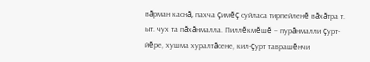вăрман каснă, пахча çимĕç суйласа тирпейленĕ вăхăтра т. ыт. чух та пăхăнмалла. Пиллĕкмĕшĕ – пурăнмалли çурт-йĕре, хушма хуралтăсене, кил-çурт таврашĕнчи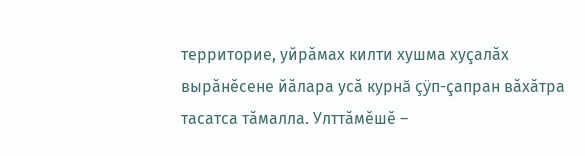территорие, уйрăмах килти хушма хуçалăх вырăнĕсене йăлара усă курнă çÿп-çапран вăхăтра тасатса тăмалла. Улттăмĕшĕ –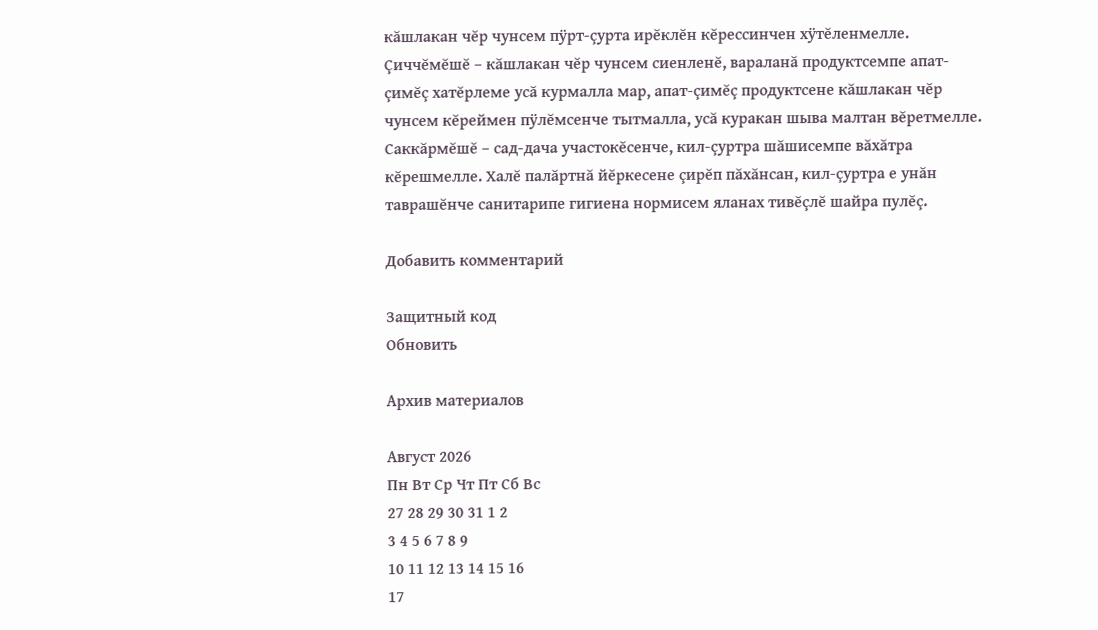кăшлакан чĕр чунсем пÿрт-çурта ирĕклĕн кĕрессинчен хÿтĕленмелле. Çиччĕмĕшĕ – кăшлакан чĕр чунсем сиенленĕ, вараланă продуктсемпе апат-çимĕç хатĕрлеме усă курмалла мар, апат-çимĕç продуктсене кăшлакан чĕр чунсем кĕреймен пÿлĕмсенче тытмалла, усă куракан шыва малтан вĕретмелле. Саккăрмĕшĕ – сад-дача участокĕсенче, кил-çуртра шăшисемпе вăхăтра кĕрешмелле. Халĕ палăртнă йĕркесене çирĕп пăхăнсан, кил-çуртра е унăн таврашĕнче санитарипе гигиена нормисем яланах тивĕçлĕ шайра пулĕç.

Добавить комментарий

Защитный код
Обновить

Архив материалов

Август 2026
Пн Вт Ср Чт Пт Сб Вс
27 28 29 30 31 1 2
3 4 5 6 7 8 9
10 11 12 13 14 15 16
17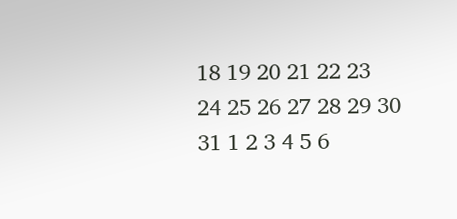18 19 20 21 22 23
24 25 26 27 28 29 30
31 1 2 3 4 5 6